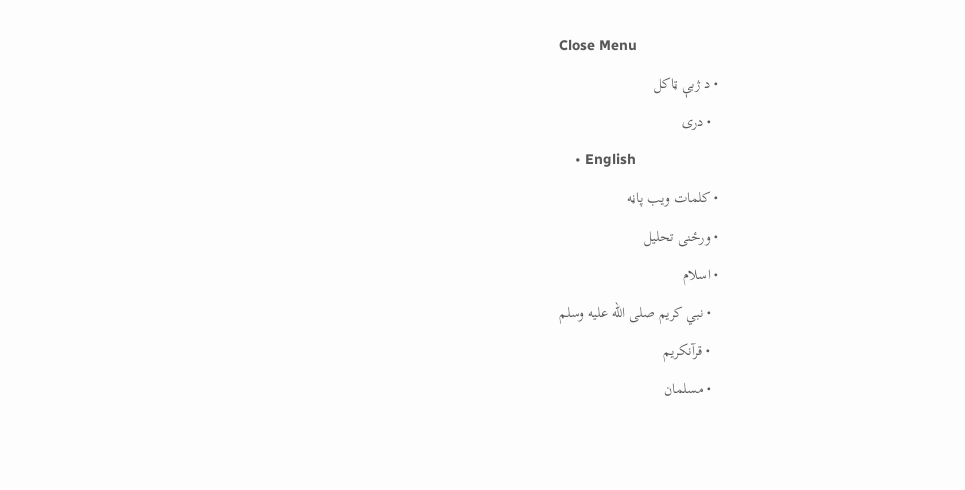Close Menu
  • د ژبې ټاکل
    • دری
    • English
  • کلمات ويب پاڼه
  • ورځنی تحلیل
  • اسلام
    • نبي کریم صلى الله عليه وسلم
    • قرآنکریم
    • مسلمان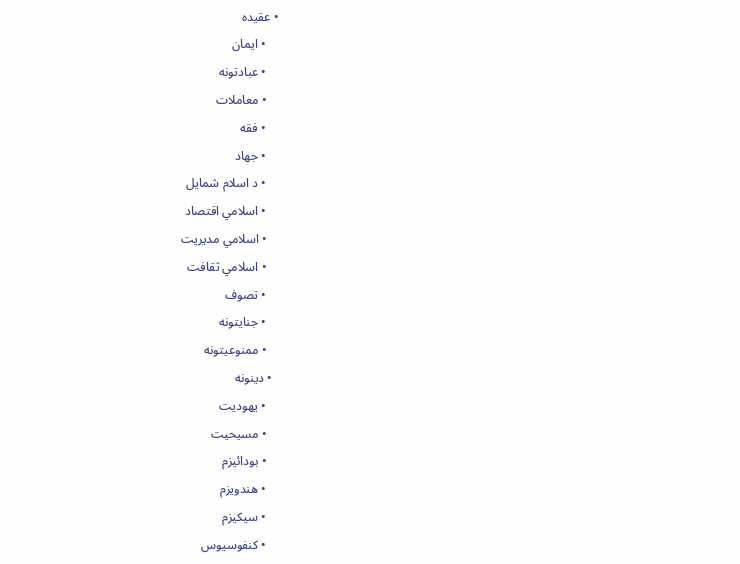• عقیده
    • ایمان
    • عبادتونه
    • معاملات
    • فقه
    • جهاد
    • د اسلام شمایل
    • اسلامي اقتصاد
    • اسلامي مدیریت
    • اسلامي ثقافت
    • تصوف
    • جنایتونه
    • ممنوعیتونه
  • دینونه
    • یهودیت
    • مسیحیت
    • بودائیزم
    • هندویزم
    • سیکیزم
    • کنفوسیوس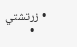• زرتشتي
    •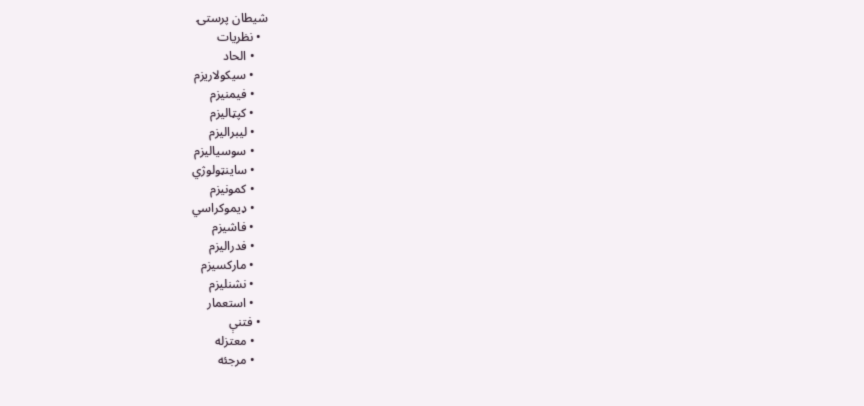شیطان پرستۍ
  • نظریات
    • الحاد
    • سیکولاریزم
    • فیمنیزم
    • کپټالیزم
    • لیبرالیزم
    • سوسیالیزم
    • ساینټولوژي
    • کمونیزم
    • ډیموکراسي
    • فاشیزم
    • فدرالیزم
    • مارکسیزم
    • نشنلیزم
    • استعمار
  • فتنې
    • معتزله
    • مرجئه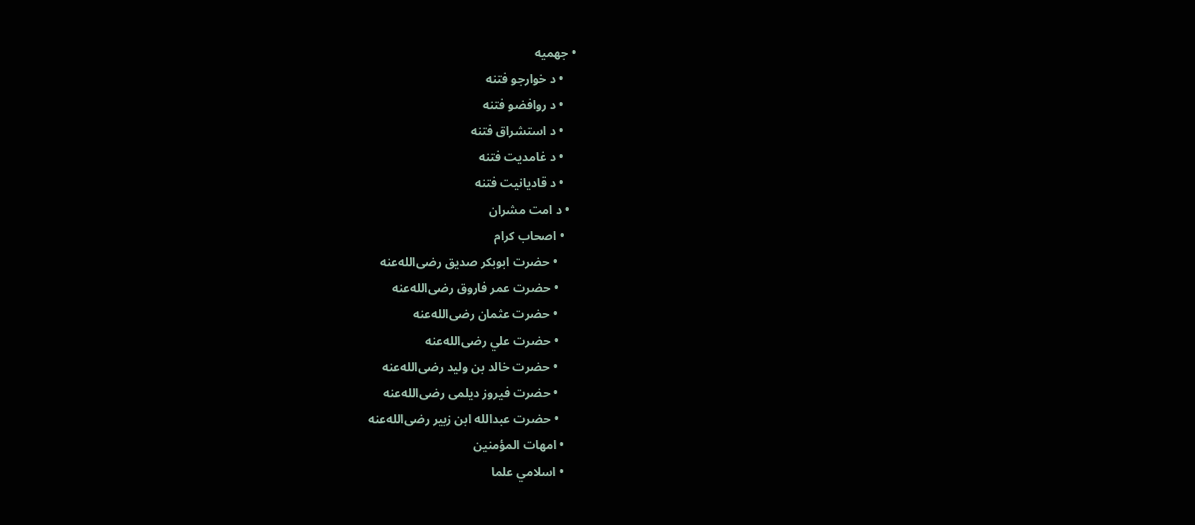• جهمیه
    • د خوارجو فتنه
    • د روافضو فتنه
    • د استشراق فتنه
    • د غامدیت فتنه
    • د قادیانیت فتنه
  • د امت مشران
    • اصحاب کرام
      • حضرت ابوبکر صدیق رضی‌الله‌عنه
      • حضرت عمر فاروق رضی‌الله‌عنه
      • حضرت عثمان رضی‌الله‌عنه
      • حضرت علي رضی‌الله‌عنه
      • حضرت خالد بن ولید رضی‌الله‌عنه
      • حضرت فیروز دیلمی رضی‌الله‌عنه
      • حضرت عبدالله ابن زبیر رضی‌الله‌عنه
    • امهات المؤمنین
    • اسلامي علما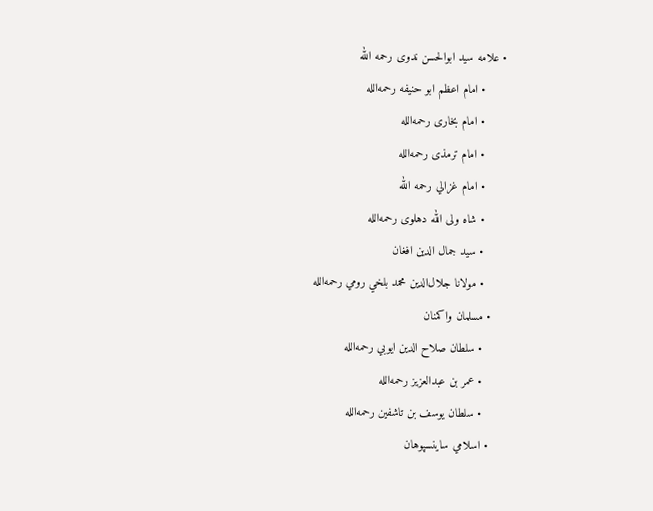• علامه سید ابوالحسن ندوی رحمه الله
      • امام اعظم ابو حنیفه رحمه‌الله
      • امام بخاری رحمه‌الله
      • امام ترمذی رحمه‌الله
      • امام غزالي رحمه الله
      • شاه ولی الله دهلوی رحمه‌الله
      • سید جمال الدین افغان
      • مولانا جلال‌الدین محمد بلخي رومي رحمه‌الله
    • مسلمان واکمنان
      • سلطان صلاح الدین ایوبي رحمه‌الله
      • عمر بن عبدالعزیز رحمه‌الله
      • سلطان یوسف بن تاشفین رحمه‌الله
    • اسلامي ساینسپوهان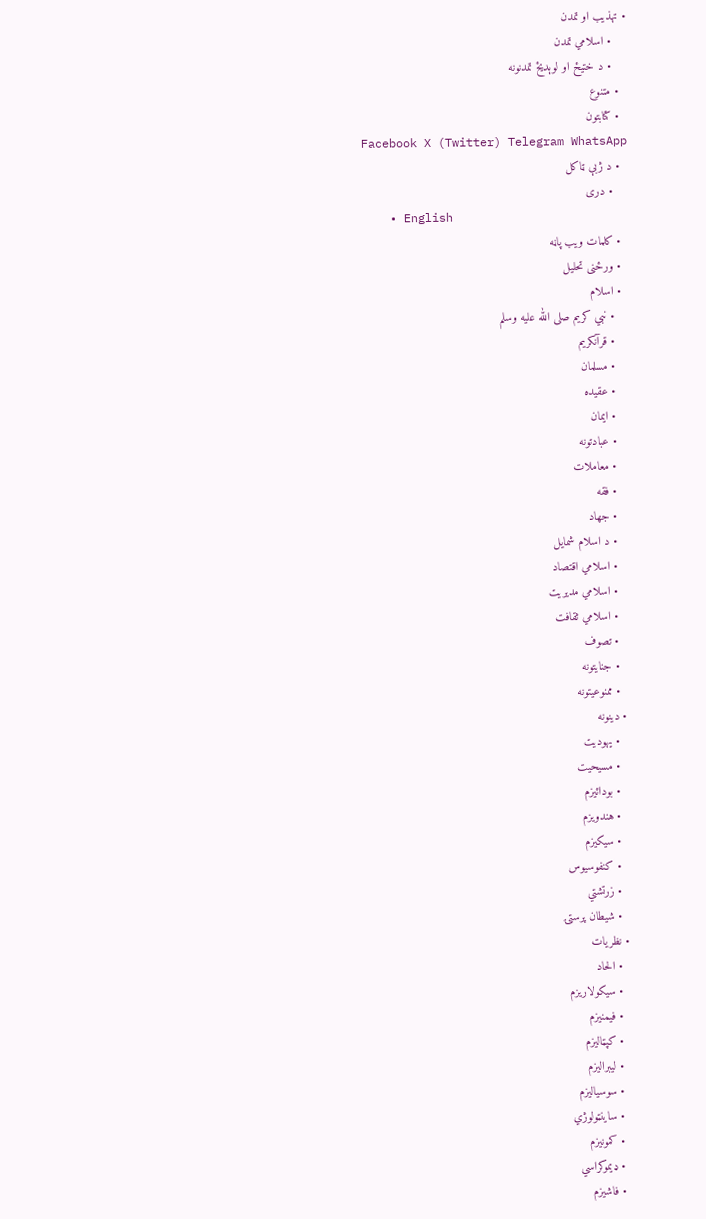• تهذیب او تمدن
    • اسلامي تمدن
    • د ختیځ او لوېدیځ تمدنونه
  • متنوع
  • کتابتون
Facebook X (Twitter) Telegram WhatsApp
  • د ژبې ټاکل
    • دری
    • English
  • کلمات ويب پاڼه
  • ورځنی تحلیل
  • اسلام
    • نبي کریم صلى الله عليه وسلم
    • قرآنکریم
    • مسلمان
    • عقیده
    • ایمان
    • عبادتونه
    • معاملات
    • فقه
    • جهاد
    • د اسلام شمایل
    • اسلامي اقتصاد
    • اسلامي مدیریت
    • اسلامي ثقافت
    • تصوف
    • جنایتونه
    • ممنوعیتونه
  • دینونه
    • یهودیت
    • مسیحیت
    • بودائیزم
    • هندویزم
    • سیکیزم
    • کنفوسیوس
    • زرتشتي
    • شیطان پرستۍ
  • نظریات
    • الحاد
    • سیکولاریزم
    • فیمنیزم
    • کپټالیزم
    • لیبرالیزم
    • سوسیالیزم
    • ساینټولوژي
    • کمونیزم
    • ډیموکراسي
    • فاشیزم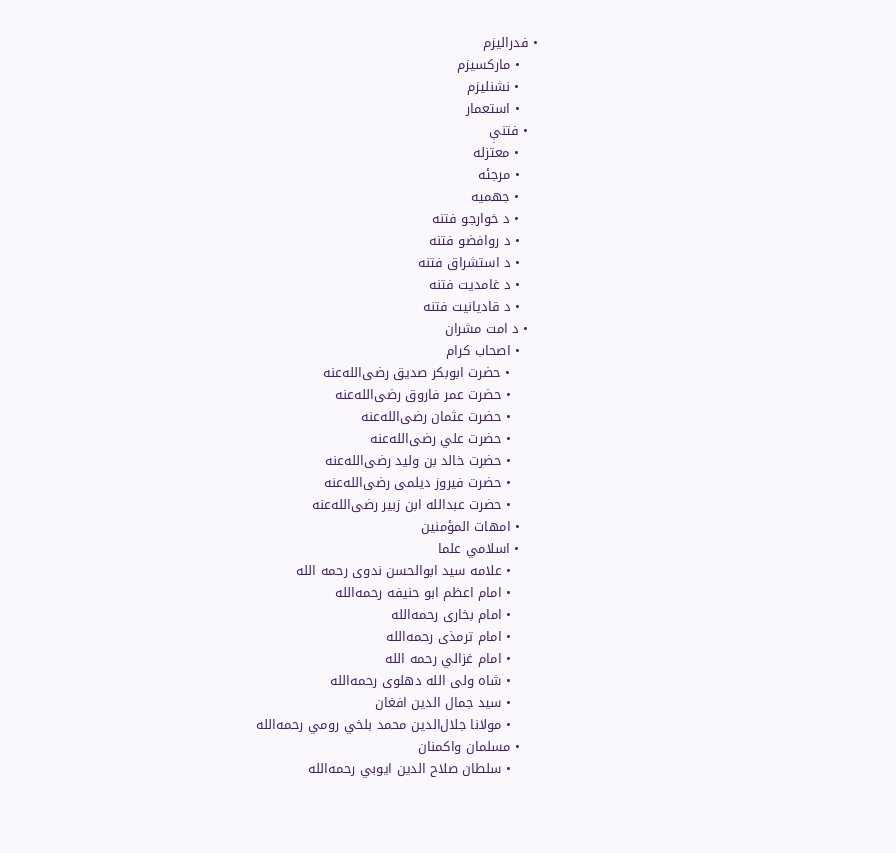• فدرالیزم
    • مارکسیزم
    • نشنلیزم
    • استعمار
  • فتنې
    • معتزله
    • مرجئه
    • جهمیه
    • د خوارجو فتنه
    • د روافضو فتنه
    • د استشراق فتنه
    • د غامدیت فتنه
    • د قادیانیت فتنه
  • د امت مشران
    • اصحاب کرام
      • حضرت ابوبکر صدیق رضی‌الله‌عنه
      • حضرت عمر فاروق رضی‌الله‌عنه
      • حضرت عثمان رضی‌الله‌عنه
      • حضرت علي رضی‌الله‌عنه
      • حضرت خالد بن ولید رضی‌الله‌عنه
      • حضرت فیروز دیلمی رضی‌الله‌عنه
      • حضرت عبدالله ابن زبیر رضی‌الله‌عنه
    • امهات المؤمنین
    • اسلامي علما
      • علامه سید ابوالحسن ندوی رحمه الله
      • امام اعظم ابو حنیفه رحمه‌الله
      • امام بخاری رحمه‌الله
      • امام ترمذی رحمه‌الله
      • امام غزالي رحمه الله
      • شاه ولی الله دهلوی رحمه‌الله
      • سید جمال الدین افغان
      • مولانا جلال‌الدین محمد بلخي رومي رحمه‌الله
    • مسلمان واکمنان
      • سلطان صلاح الدین ایوبي رحمه‌الله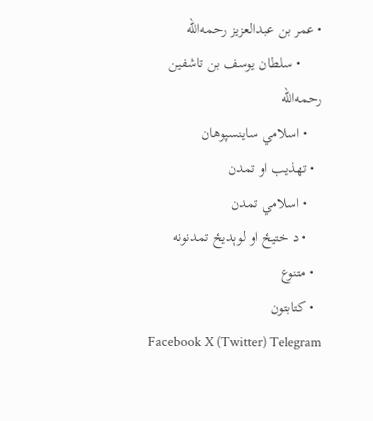• عمر بن عبدالعزیز رحمه‌الله
      • سلطان یوسف بن تاشفین رحمه‌الله
    • اسلامي ساینسپوهان
  • تهذیب او تمدن
    • اسلامي تمدن
    • د ختیځ او لوېدیځ تمدنونه
  • متنوع
  • کتابتون
Facebook X (Twitter) Telegram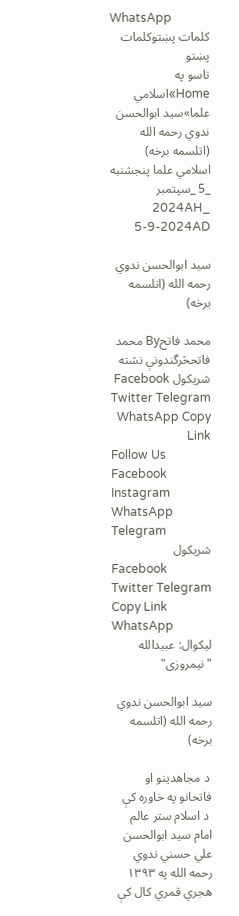WhatsApp
کلمات پښتوکلمات پښتو
تاسو په Home»اسلامي علما»سید ابوالحسن ندوي رحمه الله (اتلسمه برخه)
اسلامي علما پنجشنبه _5 _سپتمبر _2024AH 5-9-2024AD

سید ابوالحسن ندوي رحمه الله (اتلسمه برخه)

محمد فاتحBy محمد فاتحڅرگندونې نشته
شریکول Facebook Twitter Telegram WhatsApp Copy Link
Follow Us
Facebook Instagram WhatsApp Telegram
شریکول
Facebook Twitter Telegram Copy Link WhatsApp
لیکوال: عبیدالله "نیمروزی"

سید ابوالحسن ندوي رحمه الله (اتلسمه برخه)

 د مجاهدینو او فاتحانو په خاوره کې
 د اسلام ستر عالم امام سید ابوالحسن علي حسني ندوي رحمه الله په ۱۳۹۳ هجري قمري کال کې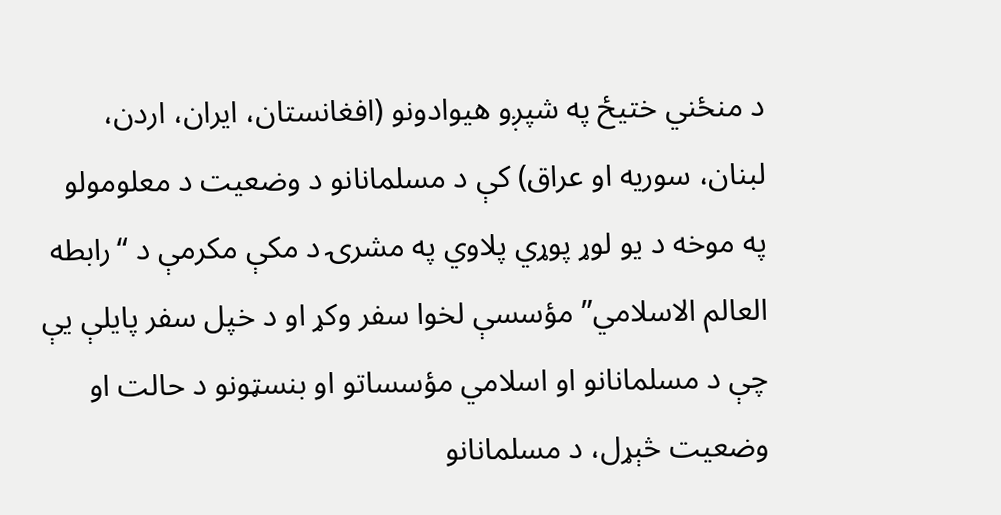د منځني ختیځ په شپږو هیوادونو (افغانستان، ایران، اردن، لبنان، سوریه او عراق) کې د مسلمانانو د وضعیت د معلومولو په موخه د يو لوړ پوړي پلاوي په مشرۍ د مکې مکرمې د “رابطه العالم الاسلامي” مؤسسې لخوا سفر وکړ او د خپل سفر پايلې يې چې د مسلمانانو او اسلامي مؤسساتو او بنسټونو د حالت او وضعیت څېړل، د مسلمانانو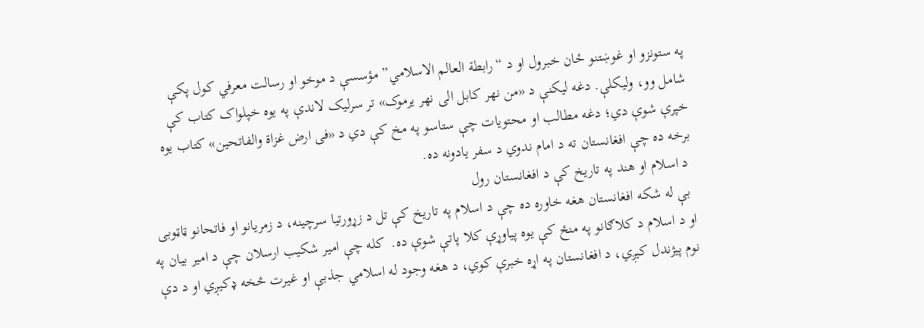په ستونزو او غوښتنو ځان خبرول او د “رابطة العالم الاسلامي” مؤسسې د موخو او رسالت معرفي کول پکې شامل وو، ولیکلې. دغه لیکنې د «من نهر کابل الی نهر یرموک» تر سرلیک لاندې په یوه خپلواک کتاب کې خپرې شوې دي؛ دغه مطالب او محتويات چې ستاسو په مخ کې دي د «فى ارض غزاة والفاتحین» کتاب يوه برخه ده چې افغانستان ته د امام ندوي د سفر يادونه ده.
 د اسلام او هند په تاریخ کې د افغانستان رول
 بې له شکه افغانستان هغه خاوره ده چې د اسلام په تاریخ کې تل د زړورتیا سرچینه، د زمریانو او فاتحانو ټاټوبی او د اسلام د کلاګانو په منځ کې یوه پیاوړې کلا پاتې شوې ده.  کله چې امیر شکیب ارسلان چې د امیر بیان په نوم پیژندل کیږي، د افغانستان په اړه خبرې کوي، د هغه وجود له اسلامي جذبې او غیرت څخه ډکیږي او د دې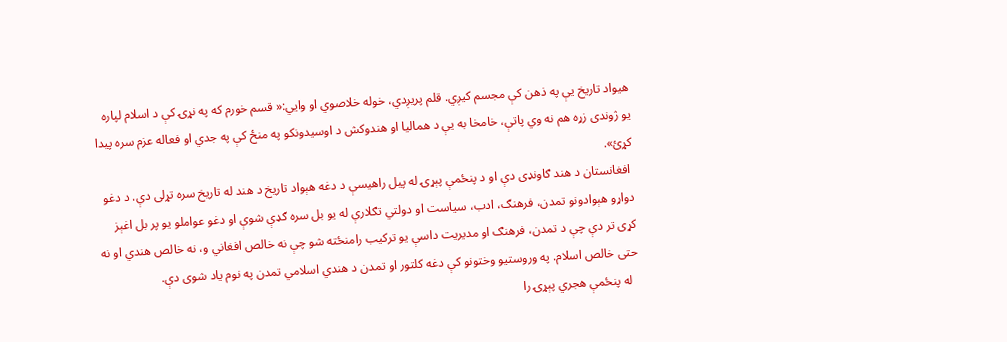هیواد تاریخ یې په ذهن کې مجسم کیږي. قلم پریږدي، خوله خلاصوي او وایي:« قسم خورم که په نړۍ کې د اسلام لپاره یو ژوندی زړه هم نه وي پاتې، خامخا به یې د همالیا او هندوکش د اوسیدونکو په منځ کې په جدي او فعاله عزم سره پیدا کړئ».
 افغانستان د هند ګاونډی دې او د پنځمې پېړۍ له پیل راهیسې د دغه هېواد تاریخ د هند له تاریخ سره تړلی دې. د دغو دواړو هېوادونو تمدن، فرهنګ، ادب، سياست او دولتي تګلارې له يو بل سره ګډې شوې او دغو عواملو يو پر بل اغېز کړی تر دې چې د تمدن، فرهنګ او مديريت داسې يو ترکیب رامنځته شو چې نه خالص افغاني و، نه خالص هندي او نه حتی خالص اسلام. په وروستیو وختونو کې دغه کلتور او تمدن د هندي اسلامي تمدن په نوم یاد شوی دې.
  له پنځمې هجري پېړۍ را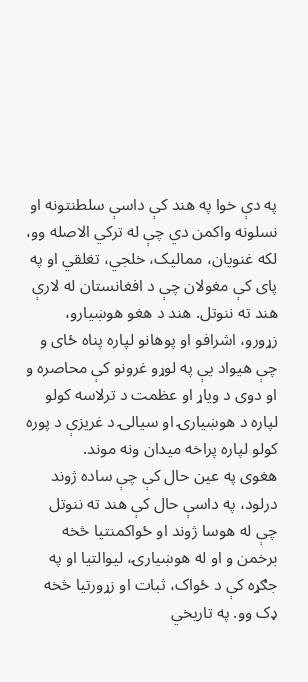په دې خوا په هند کې داسې سلطنتونه او نسلونه واکمن دي چې له ترکي الاصله وو، لکه غنويان، ممالیک، خلجي، تغلقي او په پای کې مغولان چې د افغانستان له لارې هند ته ننوتل. هند د هغو هوښیارو، زړورو، اشرافو او پوهانو لپاره پناه ځای و چې هیواد یې په لوړو غرونو کې محاصره و او دوی د ویاړ او عظمت د ترلاسه کولو لپاره د هوښیارۍ او سیالۍ د غریزې د پوره کولو لپاره پراخه میدان ونه موند.
هغوی په عین حال کې چې ساده ژوند درلود، په داسې حال کې هند ته ننوتل چې له هوسا ژوند او ځواکمنتیا څخه برخمن و او له هوښیارۍ، لیوالتیا او په جګړه کې د ځواک، ثبات او زړورتیا څخه ډک وو. په تاریخي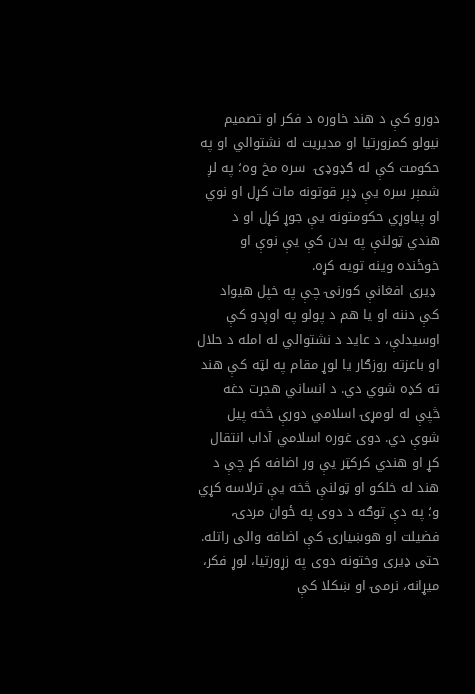دورو کې د هند خاوره د فکر او تصمیم نیولو کمزورتیا او مدیریت له نشتوالي او په حکومت کې له ګډوډۍ  سره مخ وه؛ په لږ شمېر سره يې ډېر قوتونه مات کړل او نوي او پياوړي حکومتونه يې جوړ کړل او د هندي ټولنې په بدن کې يې نوې او خوځنده وينه تويه کړه.
 ډیری افغانې کورنۍ چې په خپل هیواد کې دننه او یا هم د پولو په اوږدو کې اوسیدلې، د عاید د نشتوالي له امله د حلال او باعزته روزګار یا لوړ مقام په لټه کې هند ته کډه شوي دي. د انساني هجرت دغه څپې له لومړۍ اسلامي دورې څخه پيل شوې دي. دوی غوره اسلامي آداب انتقال کړ او هندي کرکټر یې ور اضافه کړ چې د هند له خلکو او ټولنې څخه یې ترلاسه کړي و؛ په دې توګه د دوی په ځوان مردۍ، فضیلت او هوښیارۍ کې اضافه والی راتله.  حتی ډیری وختونه دوی په زړورتیا، لوړ فکر، میړانه، نرمۍ او ښکلا کې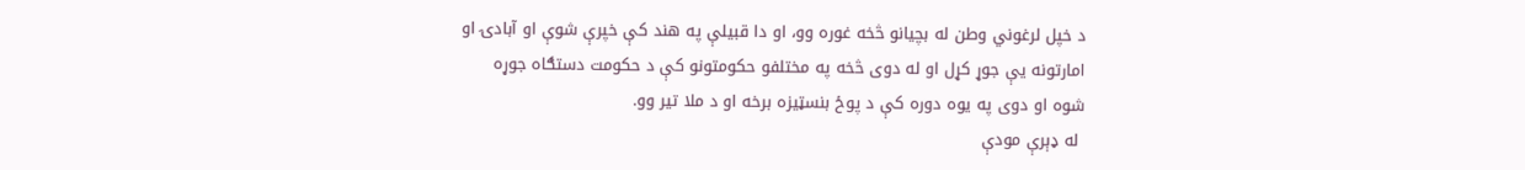د خپل لرغوني وطن له بچیانو څخه غوره وو، او دا قبیلې په هند کې خپرې شوې او آبادۍ او امارتونه یې جوړ کړل او له دوی څخه په مختلفو حکومتونو کې د حکومت دستګاه جوړه شوه او دوی په یوه دوره کې د پوځ بنسټیزه برخه او د ملا تیر وو.
 له ډېرې مودې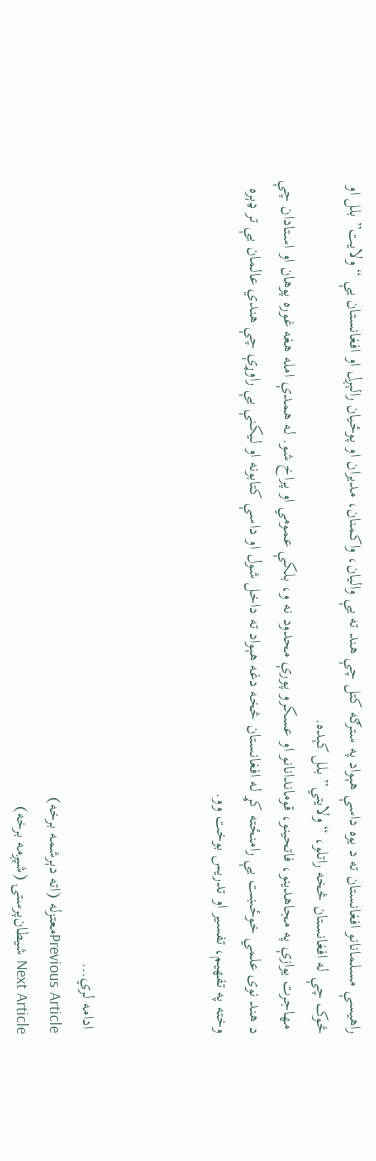راهيسې مسلمانانو افغانستان ته د يوه داسې هېواد په سترګه کتل چې هند ته يې واليان، واکمنان، مديران او پوځيان رالېږل او افغانستان يې “ولایت” بلل او څوک چې له افغانستان څخه راتلو، “ولایتي” بلل کېده.
 مهاجرت يوازې په مجاهدينو، فاتحينو، قوماندانانو او عسکرو پورې محدود نه و، بلکې عمومي او پراخ شو. له همدې امله هغه غوره پوهان او استادان چې د هند نوی علمي خوځښت یې رامنځته کړ له افغانستان څخه دغه هېواد ته داخل شول او داسې کتابونه او لیکنې یې راوړې چې هندي عالمان یې تر ډېره وخته په تفهیم، تفسیر او تدریس بوخت وو.



 ادامه لري…
Previous Articleمعتزله (اته دېرشمه برخه)
Next Article شيطان‌پرستۍ (شپږمه برخه)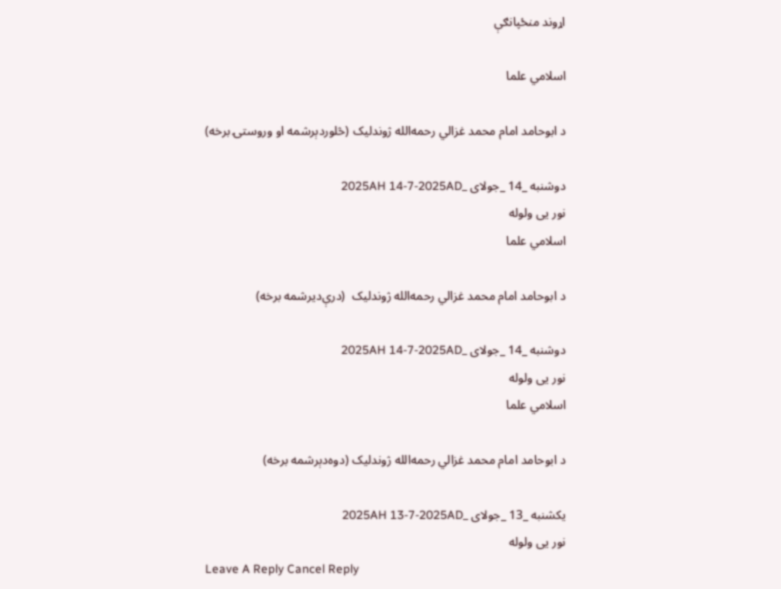اړوند منځپانګې

اسلامي علما

د ابوحامد امام محمد غزالي رحمه‌الله ژوندلیک (څلوردېرشمه او وروستۍ برخه)

دوشنبه _14 _جولای _2025AH 14-7-2025AD
نور یی ولوله
اسلامي علما

د ابوحامد امام محمد غزالي رحمه‌الله ژوندلیک  (درې‌دیرشمه برخه)

دوشنبه _14 _جولای _2025AH 14-7-2025AD
نور یی ولوله
اسلامي علما

د ابوحامد امام محمد غزالي رحمه‌الله ژوندلیک (دوه‌دېرشمه برخه)

یکشنبه _13 _جولای _2025AH 13-7-2025AD
نور یی ولوله
Leave A Reply Cancel Reply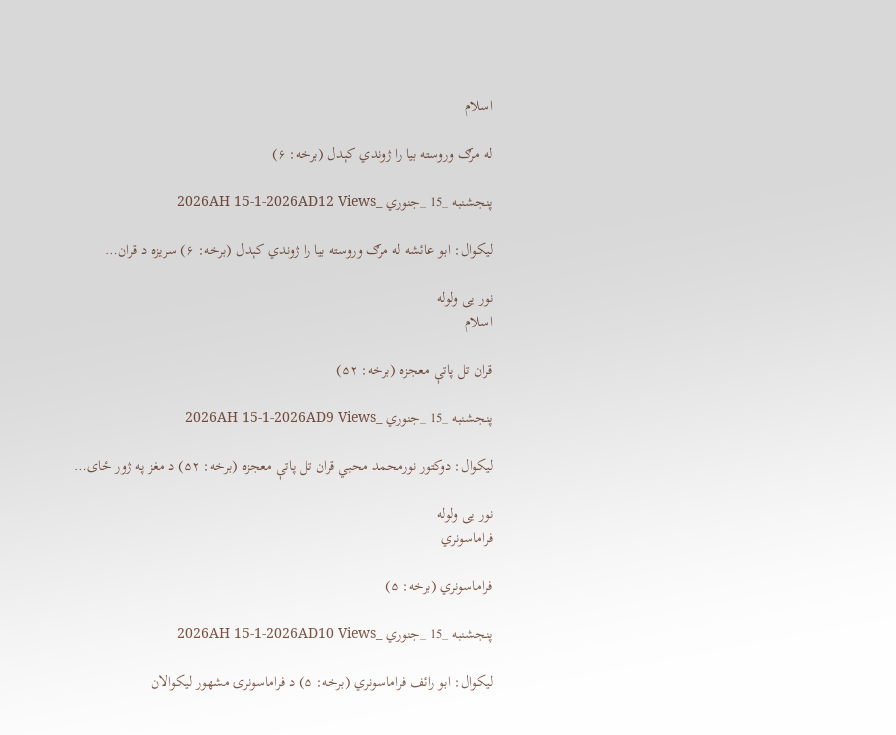اسلام

له مرګ وروسته بیا را ژوندي کېدل (برخه: ۶)

پنجشنبه _15 _جنوري _2026AH 15-1-2026AD12 Views

لیکوال: ابو عائشه له مرګ وروسته بیا را ژوندي کېدل (برخه: ۶) سریزه د قران…

نور یی ولوله
اسلام

قران تل‌ پاتې معجزه (برخه: ۵۲)

پنجشنبه _15 _جنوري _2026AH 15-1-2026AD9 Views

لیکوال: دوکتور نورمحمد محبي قران تل‌ پاتې معجزه (برخه: ۵۲) د مغز په ژور ځای…

نور یی ولوله
فراماسونري

فراماسونري (برخه: ۵)

پنجشنبه _15 _جنوري _2026AH 15-1-2026AD10 Views

لیکوال: ابو رائف فراماسونري (برخه: ۵) د فراماسونرۍ مشهور لیکوالان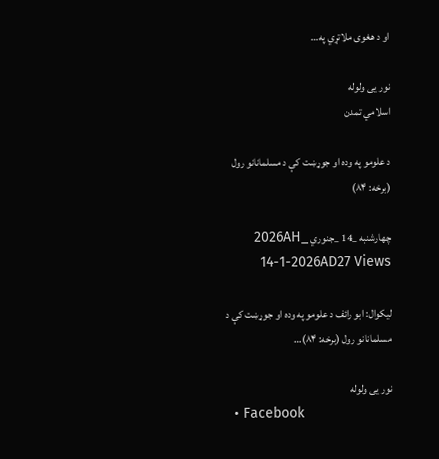او د هغوی ملاتړي په…

نور یی ولوله
اسلامي تمدن

د علومو په وده او جوړښت کې د مسلمانانو رول (برخه: ۸۴)

چهارشنبه _14 _جنوري _2026AH 14-1-2026AD27 Views

لیکوال: ابو‌ رائف د علومو په وده او جوړښت کې د مسلمانانو رول (برخه: ۸۴)…

نور یی ولوله
  • Facebook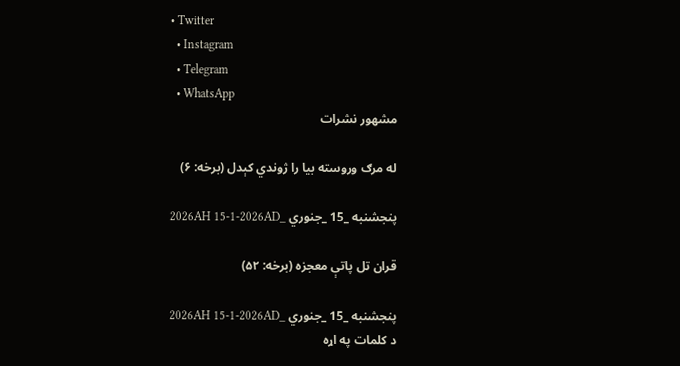• Twitter
  • Instagram
  • Telegram
  • WhatsApp
مشهور نشرات

له مرګ وروسته بیا را ژوندي کېدل (برخه: ۶)

پنجشنبه _15 _جنوري _2026AH 15-1-2026AD

قران تل‌ پاتې معجزه (برخه: ۵۲)

پنجشنبه _15 _جنوري _2026AH 15-1-2026AD
د کلمات په اړه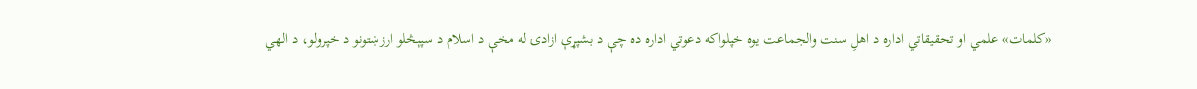«کلمات» علمي او تحقیقاتي اداره د اهلِ سنت والجماعت یوه خپلواکه دعوتي اداره ده چې د بشپړې ازادۍ له مخې د اسلام د سپېڅلو ارزښتونو د خپرولو، د الهي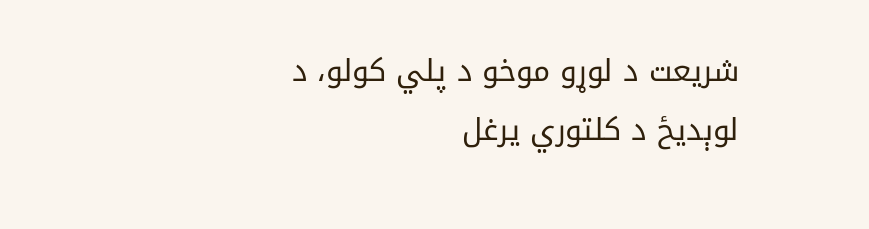شریعت د لوړو موخو د پلي کولو، د لوېدیځ د کلتوري یرغل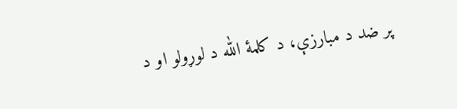پر ضد د مبارزې، د کلمۀ الله د لوړولو او د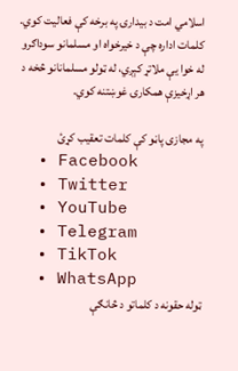اسلامي امت د بیدارۍ په برخه کې فعالیت کوي.
کلمات اداره چې د خیرخواه او مسلمانو سوداګرو له خوا یې ملاتړ کېږي، له ټولو مسلمانانو څخه د هر اړخیزې همکارۍ غوښتنه کوي.

په مجازی پاڼو کې کلمات تعقیب کړئ
  • Facebook
  • Twitter
  • YouTube
  • Telegram
  • TikTok
  • WhatsApp
ټوله حقونه د کلماتو د څانګې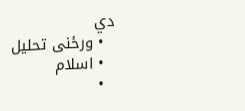دي
  • ورځنی تحلیل
  • اسلام
  •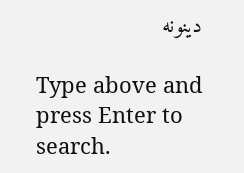دینونه

Type above and press Enter to search.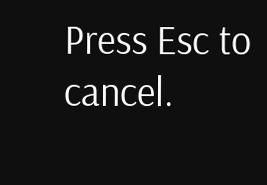Press Esc to cancel.